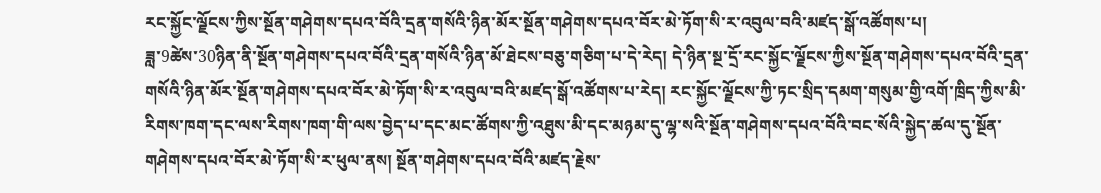རང་སྐྱོང་ལྗོངས་ཀྱིས་སྔོན་གཤེགས་དཔའ་བོའི་དྲན་གསོའི་ཉིན་མོར་སྔོན་གཤེགས་དཔའ་བོར་མེ་ཏོག་སི་ར་འབུལ་བའི་མཛད་སྒོ་འཚོགས་པ།
ཟླ་9ཚེས་30ཉིན་ནི་སྔོན་གཤེགས་དཔའ་བོའི་དྲན་གསོའི་ཉིན་མོ་ཐེངས་བཅུ་གཅིག་པ་དེ་རེད། དེ་ཉིན་སྔ་དྲོ་རང་སྐྱོང་ལྗོངས་ཀྱིས་སྔོན་གཤེགས་དཔའ་བོའི་དྲན་གསོའི་ཉིན་མོར་སྔོན་གཤེགས་དཔའ་བོར་མེ་ཏོག་སི་ར་འབུལ་བའི་མཛད་སྒོ་འཚོགས་པ་རེད། རང་སྐྱོང་ལྗོངས་ཀྱི་ཏང་སྲིད་དམག་གསུམ་གྱི་འགོ་ཁྲིད་ཀྱིས་མི་རིགས་ཁག་དང་ལས་རིགས་ཁག་གི་ལས་བྱེད་པ་དང་མང་ཚོགས་ཀྱི་འཐུས་མི་དང་མཉམ་དུ་ལྷ་སའི་སྔོན་གཤེགས་དཔའ་བོའི་བང་སོའི་སྐྱེད་ཚལ་དུ་སྔོན་གཤེགས་དཔའ་བོར་མེ་ཏོག་སི་ར་ཕུལ་ནས། སྔོན་གཤེགས་དཔའ་བོའི་མཛད་རྗེས་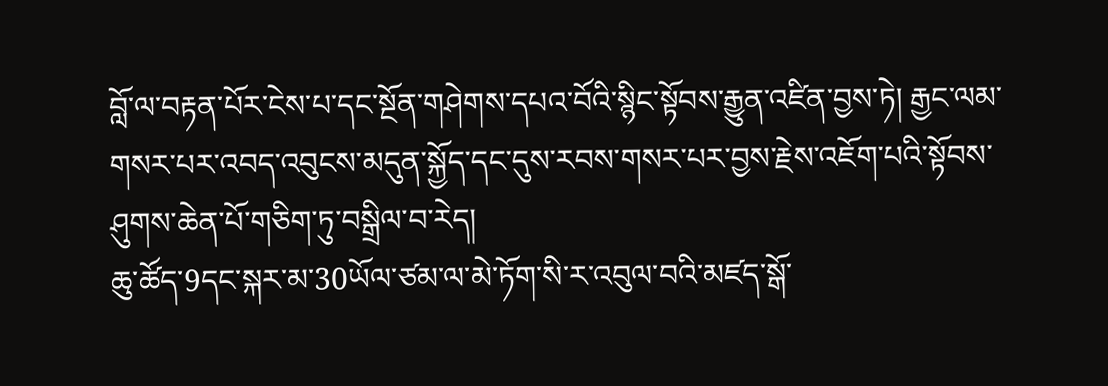བློ་ལ་བརྟན་པོར་ངེས་པ་དང་སྔོན་གཤེགས་དཔའ་བོའི་སྙིང་སྟོབས་རྒྱུན་འཛིན་བྱས་ཏེ། རྒྱང་ལམ་གསར་པར་འབད་འབུངས་མདུན་སྐྱོད་དང་དུས་རབས་གསར་པར་བྱས་རྗེས་འཇོག་པའི་སྟོབས་ཤུགས་ཆེན་པོ་གཅིག་ཏུ་བསྒྲིལ་བ་རེད།
ཆུ་ཚོད་9དང་སྐར་མ་30ཡོལ་ཙམ་ལ་མེ་ཏོག་སི་ར་འབུལ་བའི་མཛད་སྒོ་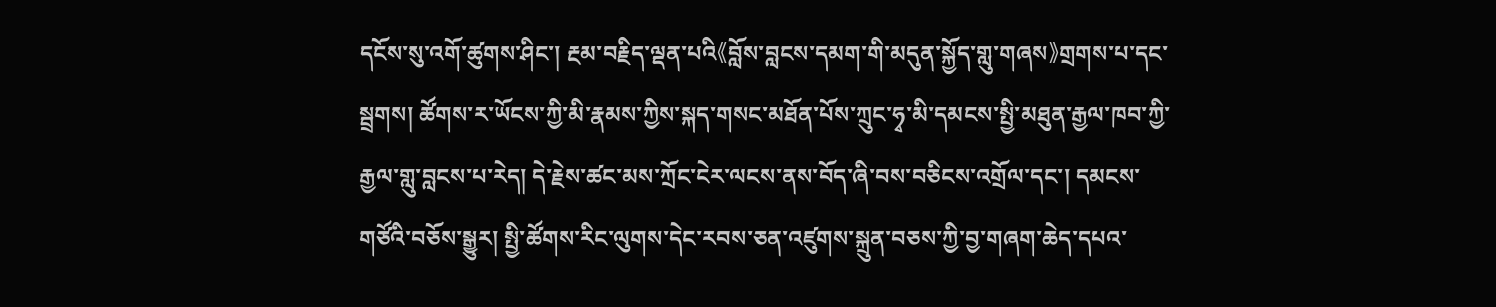དངོས་སུ་འགོ་ཚུགས་ཤིང་། རྔམ་བརྗིད་ལྡན་པའི《བློས་བླངས་དམག་གི་མདུན་སྐྱོད་གླུ་གཞས》གྲགས་པ་དང་སྦྲགས། ཚོགས་ར་ཡོངས་ཀྱི་མི་རྣམས་ཀྱིས་སྐད་གསང་མཐོན་པོས་ཀྲུང་ཧྭ་མི་དམངས་སྤྱི་མཐུན་རྒྱལ་ཁབ་ཀྱི་རྒྱལ་གླུ་བླངས་པ་རེད། དེ་རྗེས་ཚང་མས་ཀྲོང་ངེར་ལངས་ནས་བོད་ཞི་བས་བཅིངས་འགྲོལ་དང་། དམངས་གཙོའི་བཅོས་སྒྱུར། སྤྱི་ཚོགས་རིང་ལུགས་དེང་རབས་ཅན་འཛུགས་སྐྲུན་བཅས་ཀྱི་བྱ་གཞག་ཆེད་དཔའ་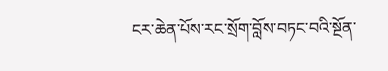ངར་ཆེན་པོས་རང་སྲོག་བློས་བཏང་བའི་སྔོན་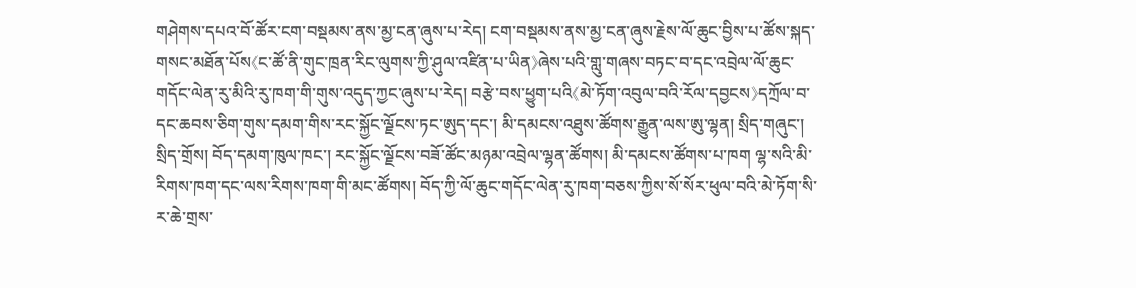གཤེགས་དཔའ་བོ་ཚོར་ངག་བསྡམས་ནས་མྱ་ངན་ཞུས་པ་རེད། ངག་བསྡམས་ནས་མྱ་ངན་ཞུས་རྗེས་ལོ་ཆུང་བྱིས་པ་ཚོས་སྐད་གསང་མཐོན་པོས《ང་ཚོ་ནི་གུང་ཁྲན་རིང་ལུགས་ཀྱི་ཤུལ་འཛིན་པ་ཡིན》ཞེས་པའི་གླུ་གཞས་བཏང་བ་དང་འབྲེལ་ལོ་ཆུང་གདོང་ལེན་རུ་མིའི་རུ་ཁག་གི་གུས་འདུད་ཀྱང་ཞུས་པ་རེད། བརྩེ་བས་ཕྱུག་པའི《མེ་ཏོག་འབུལ་བའི་རོལ་དབྱངས》དཀྲོལ་བ་དང་ཆབས་ཅིག་གུས་དམག་གིས་རང་སྐྱོང་ལྗོངས་ཏང་ཨུད་དང་། མི་དམངས་འཐུས་ཚོགས་རྒྱུན་ལས་ཨུ་ལྷན། སྲིད་གཞུང་། སྲིད་གྲོས། བོད་དམག་ཁུལ་ཁང་། རང་སྐྱོང་ལྗོངས་བཟོ་ཚོང་མཉམ་འབྲེལ་ལྷན་ཚོགས། མི་དམངས་ཚོགས་པ་ཁག ལྷ་སའི་མི་རིགས་ཁག་དང་ལས་རིགས་ཁག་གི་མང་ཚོགས། བོད་ཀྱི་ལོ་ཆུང་གདོང་ལེན་རུ་ཁག་བཅས་ཀྱིས་སོ་སོར་ཕུལ་བའི་མེ་ཏོག་སི་ར་ཆེ་གྲས་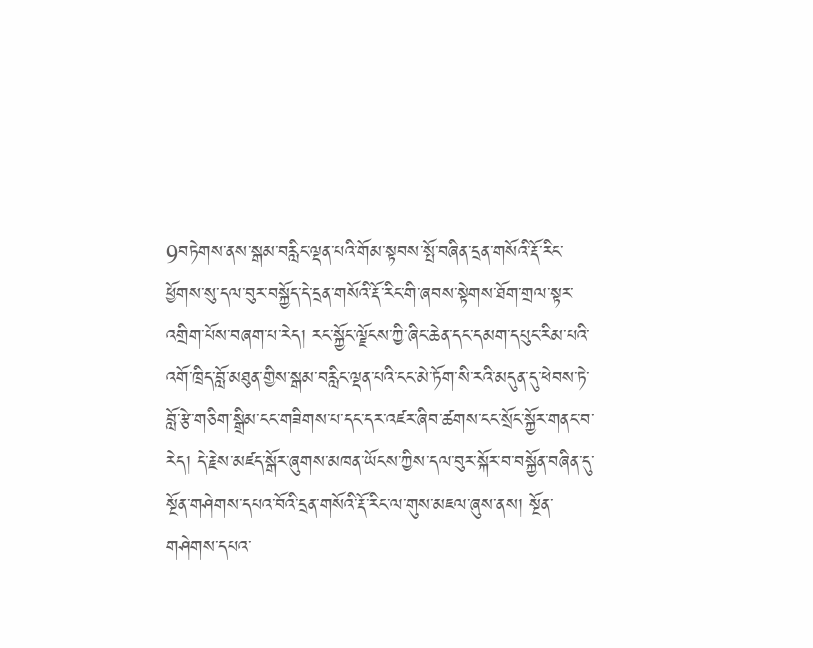9བཏེགས་ནས་སྒམ་བརླིང་ལྡན་པའི་གོམ་སྟབས་སྤོ་བཞིན་དྲན་གསོའི་རྡོ་རིང་ཕྱོགས་སུ་དལ་བུར་བསྐྱོད་དེ་དྲན་གསོའི་རྡོ་རིང་གི་ཞབས་སྟེགས་ཐོག་གྲལ་སྟར་འགྲིག་པོས་བཞག་པ་རེད། རང་སྐྱོང་ལྗོངས་ཀྱི་ཞིང་ཆེན་དང་དམག་དཔུང་རིམ་པའི་འགོ་ཁྲིད་བློ་མཐུན་གྱིས་སྒམ་བརླིང་ལྡན་པའི་ངང་མེ་ཏོག་སི་རའི་མདུན་དུ་ཕེབས་ཏེ་བློ་རྩེ་གཅིག་སྒྲིམ་ངང་གཟིགས་པ་དང་དར་འཛར་ཞིབ་ཚགས་ངང་སྲོང་སྐྱོར་གནང་བ་རེད། དེ་རྗེས་མཛད་སྒོར་ཞུགས་མཁན་ཡོངས་ཀྱིས་དལ་བུར་སྐོར་བ་བསྐྱོན་བཞིན་དུ་སྔོན་གཤེགས་དཔའ་བོའི་དྲན་གསོའི་རྡོ་རིང་ལ་གུས་མཇལ་ཞུས་ནས། སྔོན་གཤེགས་དཔའ་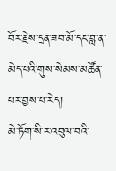བོར་རྗེས་དྲན་ཟབ་མོ་དང་བླ་ན་མེད་པའི་གུས་སེམས་མཚོན་པར་བྱས་པ་རེད།
མེ་ཏོག་སི་ར་འབུལ་བའི་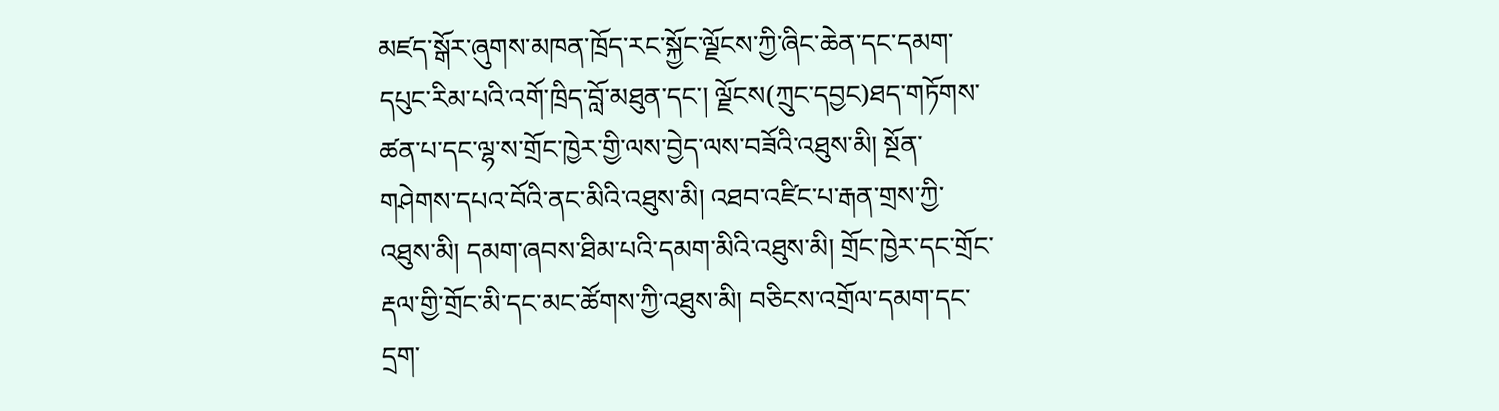མཛད་སྒོར་ཞུགས་མཁན་ཁྲོད་རང་སྐྱོང་ལྗོངས་ཀྱི་ཞིང་ཆེན་དང་དམག་དཔུང་རིམ་པའི་འགོ་ཁྲིད་བློ་མཐུན་དང་། ལྗོངས(ཀྲུང་དབྱང)ཐད་གཏོགས་ཚན་པ་དང་ལྷ་ས་གྲོང་ཁྱེར་གྱི་ལས་བྱེད་ལས་བཟོའི་འཐུས་མི། སྔོན་གཤེགས་དཔའ་བོའི་ནང་མིའི་འཐུས་མི། འཐབ་འཛིང་པ་རྒན་གྲས་ཀྱི་འཐུས་མི། དམག་ཞབས་ཐིམ་པའི་དམག་མིའི་འཐུས་མི། གྲོང་ཁྱེར་དང་གྲོང་རྡལ་གྱི་གྲོང་མི་དང་མང་ཚོགས་ཀྱི་འཐུས་མི། བཅིངས་འགྲོལ་དམག་དང་དྲག་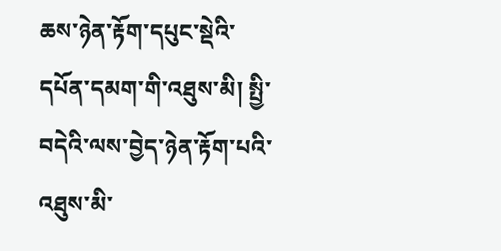ཆས་ཉེན་རྟོག་དཔུང་སྡེའི་དཔོན་དམག་གི་འཐུས་མི། སྤྱི་བདེའི་ལས་བྱེད་ཉེན་རྟོག་པའི་འཐུས་མི་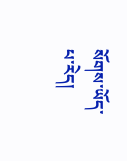སོགས་ཡོད་པ་རེད།